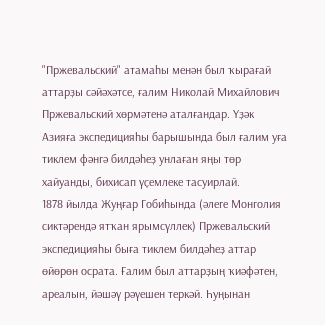"Пржевальский" атамаһы менән был ҡырағай аттарҙы сәйәхәтсе, ғалим Николай Михайлович Пржевальский хөрмәтенә аталғандар. Үҙәк Азияға экспедицияһы барышында был ғалим уға тиклем фәнгә билдәһеҙ унлаған яңы төр хайуанды, бихисап үҫемлеке тасуирлай.
1878 йылда Жуңғар Гобиһында (әлеге Монголия сиктәрендә ятҡан ярымсүллек) Пржевальский экспедицияһы быға тиклем билдәһеҙ аттар өйөрөн осрата. Ғалим был аттарҙың ҡиәфәтен, ареалын, йәшәү рәүешен теркәй. Һуңынан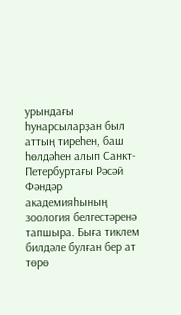урындағы һунарсыларҙан был аттың тиреһен, баш һөлдәһен алып Санкт-Петербуртағы Рәсәй Фәндәр академияһының зоология белгестәренә тапшыра. Быға тиклем билдәле булған бер ат төрө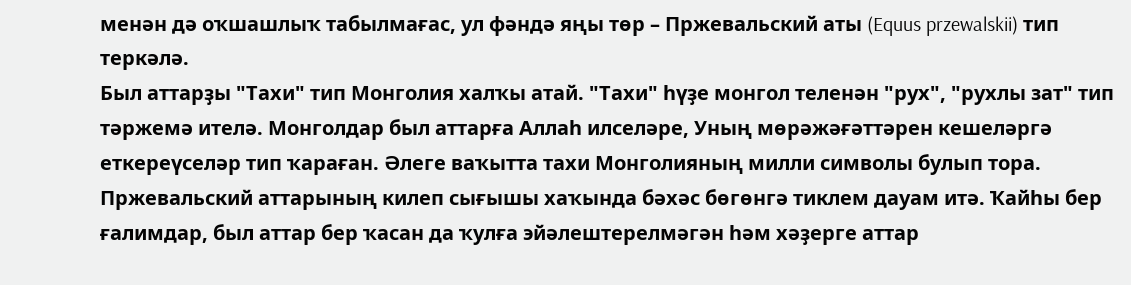менән дә оҡшашлыҡ табылмағас, ул фәндә яңы төр – Пржевальский аты (Equus przewalskii) тип теркәлә.
Был аттарҙы "Тахи" тип Монголия халҡы атай. "Тахи" һүҙе монгол теленән "рух", "рухлы зат" тип тәржемә ителә. Монголдар был аттарға Аллаһ илселәре, Уның мөрәжәғәттәрен кешеләргә еткереүселәр тип ҡараған. Әлеге ваҡытта тахи Монголияның милли символы булып тора.
Пржевальский аттарының килеп сығышы хаҡында бәхәс бөгөнгә тиклем дауам итә. Ҡайһы бер ғалимдар, был аттар бер ҡасан да ҡулға эйәлештерелмәгән һәм хәҙерге аттар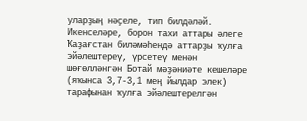уларҙың нәҫеле, тип билдәләй. Икенселәре, борон тахи аттары әлеге Ҡаҙағстан биләмәһендә аттарҙы ҡулға эйәлештереү, үрсетеү менән шөғөлләнгән Ботай мәҙәниәте кешеләре (яҡынса 3,7-3,1 мең йылдар элек) тарафынан ҡулға эйәлештерелгән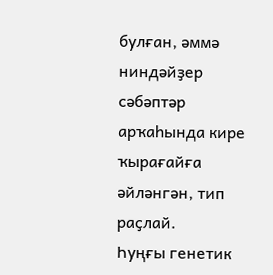булған, әммә ниндәйҙер сәбәптәр арҡаһында кире ҡырағайға әйләнгән, тип раҫлай.
Һуңғы генетик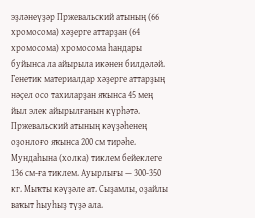эҙләнеүҙәр Пржевальский атының (66 хромосома) хәҙерге аттарҙан (64 хромосома) хромосома һандары буйынса ла айырыла икәнен билдәләй. Генетик материалдар хәҙерге аттарҙың нәҫел осо тахиларҙан яҡынса 45 мең йыл элек айырылғанын күрһәтә.
Пржевальский атының кәүҙәһенең оҙонлоғо яҡынса 200 см тирәһе. Мундаһына (холка) тиклем бейеклеге 136 см-ға тиклем. Ауырлығы — 300-350 кг. Мыҡты кәүҙәле ат. Сыҙамлы, оҙайлы ваҡыт һыуһыҙ түҙә ала.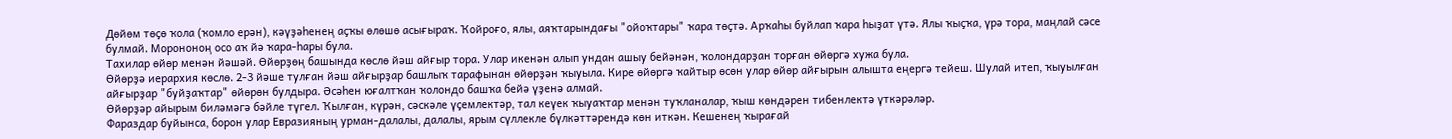Дөйөм төҫө ҡола (ҡомло ерән), кәүҙәһенең аҫҡы өлөшө асығыраҡ. Ҡойроғо, ялы, аяҡтарындағы "ойоҡтары" ҡара төҫтә. Арҡаһы буйлап ҡара һыҙат үтә. Ялы ҡыҫҡа, үрә тора, маңлай сәсе булмай. Морононоң осо аҡ йә ҡара-һары була.
Тахилар өйөр менән йәшәй. Өйөрҙөң башында көслө йәш айғыр тора. Улар икенән алып ундан ашыу бейәнән, ҡолондарҙан торған өйөргә хужа була.
Өйөрҙә иерархия көслө. 2-3 йәше тулған йәш айғырҙар башлыҡ тарафынан өйөрҙән ҡыуыла. Кире өйөргә ҡайтыр өсөн улар өйөр айғырын алышта еңергә тейеш. Шулай итеп, ҡыуылған айғырҙар "буйҙаҡтар" өйөрөн булдыра. Әсәһен юғалтҡан ҡолондо башҡа бейә үҙенә алмай.
Өйөрҙәр айырым биләмәгә бәйле түгел. Ҡылған, күрән, сәскәле үҫемлектәр, тал кеүек ҡыуаҡтар менән туҡланалар, ҡыш көндәрен тибенлектә үткәрәләр.
Фараздар буйынса, борон улар Евразияның урман-далалы, далалы, ярым сүллекле бүлкәттәрендә көн иткән. Кешенең ҡырағай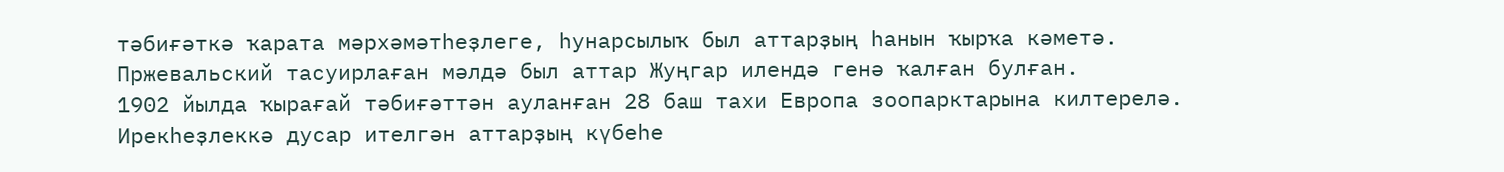тәбиғәткә ҡарата мәрхәмәтһеҙлеге, һунарсылыҡ был аттарҙың һанын ҡырҡа кәметә. Пржевальский тасуирлаған мәлдә был аттар Жуңгар илендә генә ҡалған булған.
1902 йылда ҡырағай тәбиғәттән ауланған 28 баш тахи Европа зоопарктарына килтерелә. Ирекһеҙлеккә дусар ителгән аттарҙың күбеһе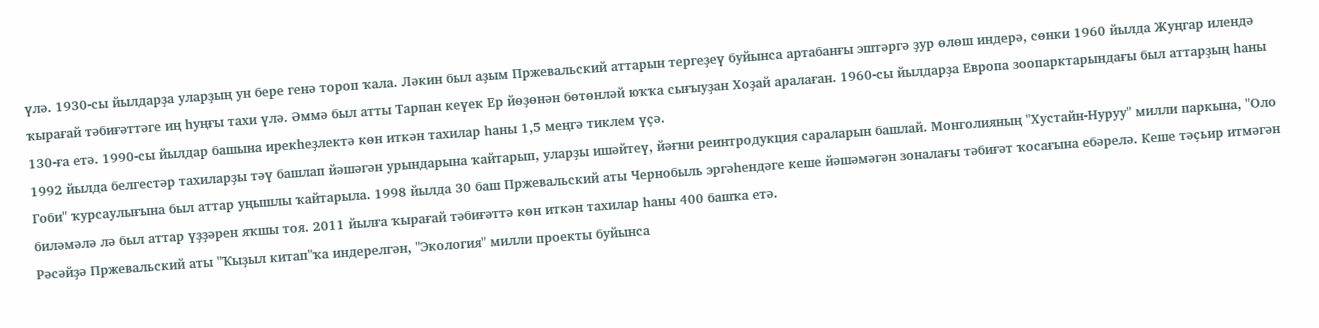үлә. 1930-сы йылдарҙа уларҙың ун бере генә тороп ҡала. Ләкин был аҙым Пржевальский аттарын тергеҙеү буйынса артабанғы эштәргә ҙур өлөш индерә, сөнки 1960 йылда Жуңгар илендә ҡырағай тәбиғәттәге иң һуңғы тахи үлә. Әммә был атты Тарпан кеүек Ер йөҙөнән бөтөнләй юҡҡа сығыуҙан Хоҙай аралаған. 1960-сы йылдарҙа Европа зоопарктарындағы был аттарҙың һаны 130-ға етә. 1990-сы йылдар башына ирекһеҙлектә көн иткән тахилар һаны 1,5 меңгә тиклем үҫә.
1992 йылда белгестәр тахиларҙы тәү башлап йәшәгән урындарына ҡайтарып, уларҙы ишәйтеү, йәғни реинтродукция сараларын башлай. Монголияның "Хустайн-Нуруу" милли паркына, "Оло Гоби" ҡурсаулығына был аттар уңышлы ҡайтарыла. 1998 йылда 30 баш Пржевальский аты Чернобыль эргәһендәге кеше йәшәмәгән зоналағы тәбиғәт ҡосағына ебәрелә. Кеше тәҫьир итмәгән биләмәлә лә был аттар үҙҙәрен яҡшы тоя. 2011 йылға ҡырағай тәбиғәттә көн иткән тахилар һаны 400 башҡа етә.
Рәсәйҙә Пржевальский аты "Ҡыҙыл китап"ҡа индерелгән, "Экология" милли проекты буйынса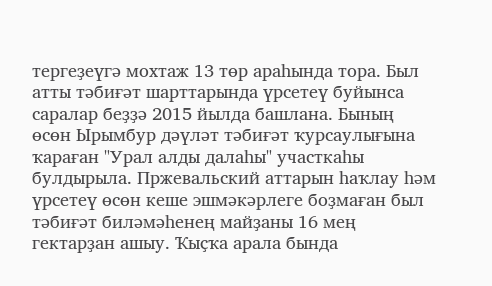тергеҙеүгә мохтаж 13 төр араһында тора. Был атты тәбиғәт шарттарында үрсетеү буйынса саралар беҙҙә 2015 йылда башлана. Бының өсөн Ырымбур дәүләт тәбиғәт ҡурсаулығына ҡараған "Урал алды далаһы" участкаһы булдырыла. Пржевальский аттарын һаҡлау һәм үрсетеү өсөн кеше эшмәкәрлеге боҙмаған был тәбиғәт биләмәһенең майҙаны 16 мең гектарҙан ашыу. Ҡыҫҡа арала бында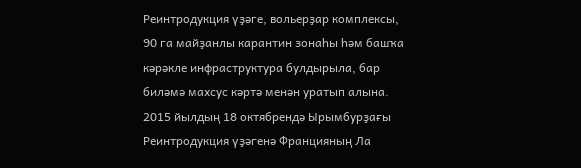Реинтродукция үҙәге, вольерҙар комплексы, 90 га майҙанлы карантин зонаһы һәм башҡа кәрәкле инфраструктура булдырыла, бар биләмә махсус кәртә менән уратып алына.
2015 йылдың 18 октябрендә Ырымбурҙағы Реинтродукция үҙәгенә Францияның Ла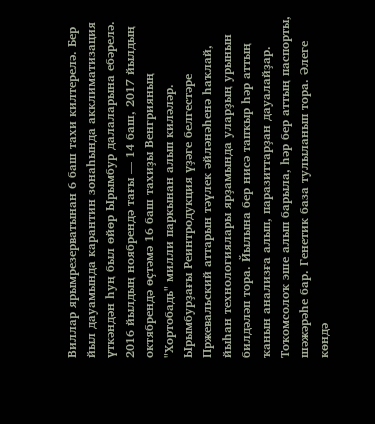Виллар ярымрезерватынан 6 баш тахи килтерелә. Бер йыл дауамында карантин зонаһында акклиматизация үткәндән һуң был өйөр Ырымбур далаларына ебәрелә. 2016 йылдың ноябрендә тағы — 14 баш, 2017 йылдың октябрендә өҫтәмә 16 баш тахиҙы Венгрияның "Хортобадь" милли паркынан алып киләләр.
Ырымбурҙағы Реинтродукция үҙәге белгестәре Пржевальский аттарын тәүлек әйләнәһенә һаҡлай, йыһан технологиялары ярҙамында уларҙың урынын билдәләп тора. Йылына бер нисә тапҡыр һәр аттың ҡанын анализға алып, паразиттарҙан дауалайҙар.
Тоҡомсолоҡ эше алып барыла, һәр бер аттың паспорты, шәжәрәһе бар. Генетик база тулыланып тора. Әлеге көндә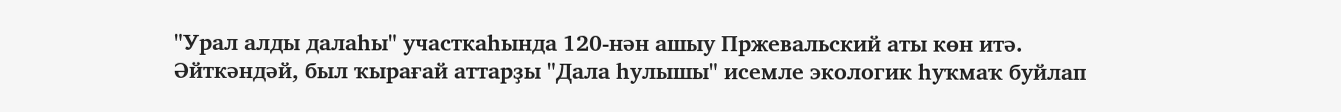"Урал алды далаһы" участкаһында 120-нән ашыу Пржевальский аты көн итә.
Әйткәндәй, был ҡырағай аттарҙы "Дала һулышы" исемле экологик һуҡмаҡ буйлап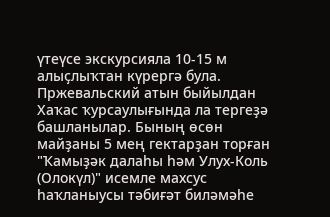үтеүсе экскурсияла 10-15 м алыҫлыҡтан күрергә була.
Пржевальский атын быйылдан Хаҡас ҡурсаулығында ла тергеҙә башланылар. Бының өсөн майҙаны 5 мең гектарҙан торған "Ҡамыҙәк далаһы һәм Улух-Коль (Олокүл)" исемле махсус һаҡланыусы тәбиғәт биләмәһе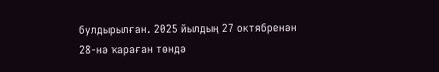булдырылған. 2025 йылдың 27 октябренән 28-нә ҡараған төндә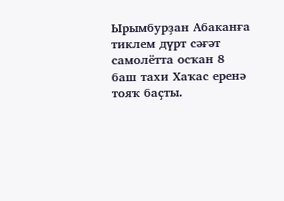Ырымбурҙан Абаканға тиклем дүрт сәғәт самолётта осҡан 8 баш тахи Хаҡас еренә тояҡ баҫты.